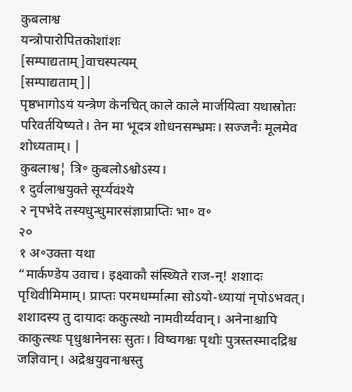कुबलाश्व
यन्त्रोपारोपितकोशांशः
[सम्पाद्यताम्]वाचस्पत्यम्
[सम्पाद्यताम्]|
पृष्ठभागोऽयं यन्त्रेण केनचित् काले काले मार्जयित्वा यथास्रोतः परिवर्तयिष्यते। तेन मा भूदत्र शोधनसम्भ्रमः। सज्जनैः मूलमेव शोध्यताम्। |
कुबलाश्व¦ त्रि॰ कुबलोऽश्वोऽस्य।
१ दुर्वलाश्वयुक्ते सूर्य्यवंश्ये
२ नृपभेदे तस्यधुन्धुमारसंज्ञाप्राप्तिः भा॰ व॰
२०
१ अ॰उक्ता यथा
“मार्कण्डेय उवाच। इक्ष्वाकौ संस्थ्यिते राज-न्! शशादः पृथिवीमिमाम्। प्राप्तः परमधर्म्मात्मा सोऽयो-ध्यायां नृपोऽभवत्। शशादस्य तु दायादः ककुत्स्थो नामवीर्य्यवान्। अनेनाश्चापि काकुत्स्थः पृधुश्चानेनसः सुतः। विष्वगश्वः पृथोः पुत्रस्तस्मादद्रिश्च जज्ञिवान्। अद्रेश्चयुवनाश्वस्तु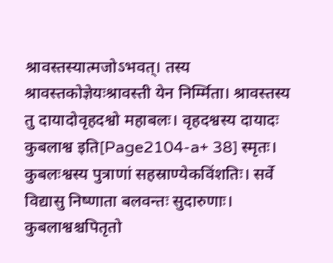श्रावस्तस्यात्मजोऽभवत्। तस्य श्रावस्तकोज्ञेयःश्रावस्ती येन निर्म्मिता। श्रावस्तस्य तु दायादोवृहदश्वो महाबलः। वृहदश्वस्य दायादः कुबलाश्व इति[Page2104-a+ 38] स्मृतः। कुबलःश्वस्य पुत्राणां सहस्राण्येकविंशतिः। सर्वे विद्यासु निष्णाता बलवन्तः सुदारुणाः। कुबलाश्वश्चपितृतो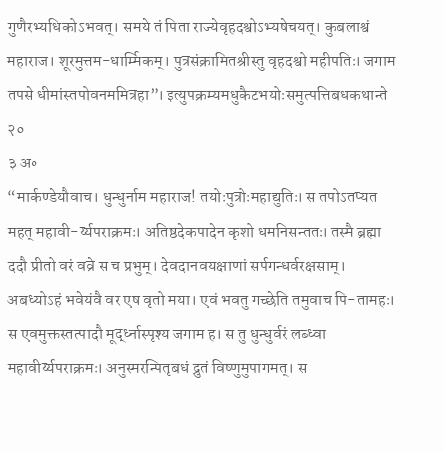गुणैरभ्यधिकोऽभवत्। समये तं पिता राज्येवृहदश्वोऽभ्यषेचयत्। कुबलाश्वं महाराज। शूरमुत्तम-धार्म्मिकम्। पुत्रसंक्रामितश्रीस्तु वृहदश्वो महीपतिः। जगाम तपसे धीमांस्तपोवनममित्रहा”। इत्युपक्रम्यमधुकैटभयोःसमुत्पत्तिबधकथान्ते
२०
३ अ॰
“मार्कण्डेयौवाच। धुन्धुर्नाम महाराज! तयोःपुत्रोःमहाद्युतिः। स तपोऽतप्यत महत् महावी-र्य्यपराक्रमः। अतिष्ठदेकपादेन कृशो धमनिसन्ततः। तस्मै ब्रह्मा ददौ प्रीतो वरं वव्रे स च प्रभुम्। देवदानवयक्षाणां सर्पगन्धर्वरक्षसाम्। अबध्योऽहं भवेयंवै वर एष वृतो मया। एवं भवतु गच्छेति तमुवाच पि-तामहः। स एवमुक्तस्तत्पादौ मूर्द्ध्नास्पृश्य जगाम ह। स तु धुन्धुर्वरं लब्ध्वा महावीर्य्यपराक्रमः। अनुस्मरन्पितृबधं द्रुतं विष्णुमुपागमत्। स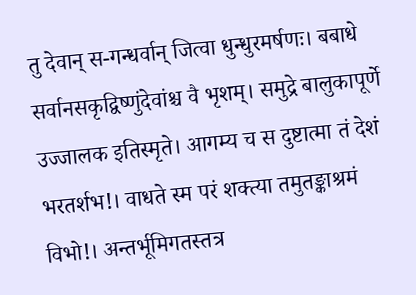तु देवान् स-गन्धर्वान् जित्वा धुन्धुरमर्षणः। बबाधे सर्वानसकृद्विष्णुंदेवांश्च वै भृशम्। समुद्रे बालुकापूर्णे उज्जालक इतिस्मृते। आगम्य च स दुष्टात्मा तं देशं भरतर्शभ!। वाधते स्म परं शक्त्या तमुतङ्काश्रमं विभो!। अन्तर्भूमिगतस्तत्र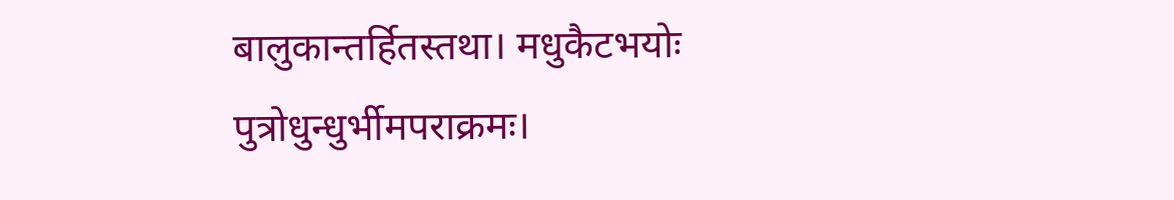बालुकान्तर्हितस्तथा। मधुकैटभयोः पुत्रोधुन्धुर्भीमपराक्रमः।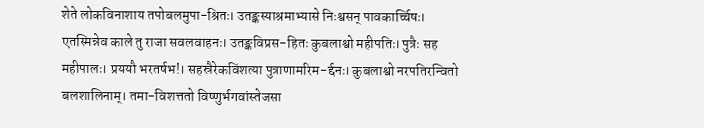शेते लोकविनाशाय तपोबलमुपा-श्रितः। उतङ्कस्याश्रमाभ्यासे निःश्वसन् पावकार्च्चिषः। एतस्मिन्नेव काले तु राजा सवलवाहनः। उतङ्कविप्रस-हितः कुबलाश्वो महीपतिः। पुत्रैः सह महीपालः। प्रययौ भरतर्षभ!। सहस्रैरेकविंशत्या पुत्राणामरिम-र्द्दनः। कुबलाश्वो नरपतिरन्वितो बलशालिनाम्। तमा-विशत्ततो विष्णुर्भगवांस्तेजसा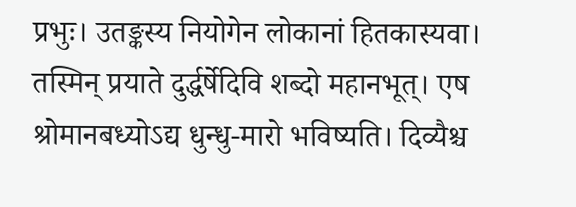प्रभुः। उतङ्कस्य नियोगेन लोकानां हितकास्यवा। तस्मिन् प्रयाते दुर्द्धर्षेदिवि शब्दो महानभूत्। एष श्रोमानबध्योऽद्य धुन्धु-मारो भविष्यति। दिव्यैश्च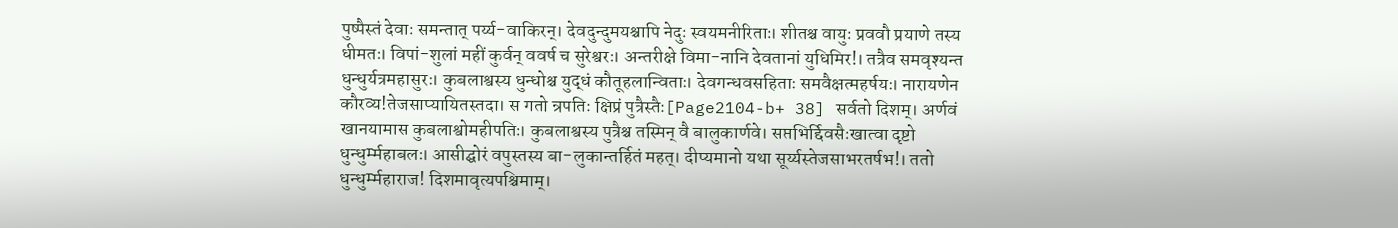पुष्पैस्तं देवाः समन्तात् पर्य्य-वाकिरन्। देवदुन्दुमयश्चापि नेदुः स्वयमनीरिताः। शीतश्च वायुः प्रववौ प्रयाणे तस्य धीमतः। विपां-शुलां महीं कुर्वन् ववर्ष च सुरेश्वरः। अन्तरीक्षे विमा-नानि देवतानां युधिमिर!। तत्रैव समवृश्यन्त धुन्धुर्यत्रमहासुरः। कुबलाश्वस्य धुन्धोश्च युद्धं कौतूहलान्विताः। देवगन्धवसहिताः समवैक्षत्महर्षयः। नारायणेन कौरव्य!तेजसाप्यायितस्तदा। स गतो न्रपतिः क्षिप्रं पुत्रैस्तैः[Page2104-b+ 38] सर्वतो दिशम्। अर्णवं खानयामास कुबलाश्वोमहीपतिः। कुबलाश्वस्य पुत्रैश्च तस्मिन् वै बालुकार्णवे। सप्तभिर्द्दिवसैःखात्वा दृष्टो धुन्धुर्म्महाबलः। आसीद्घोरं वपुस्तस्य बा-लुकान्तर्हितं महत्। दीप्यमानो यथा सूर्य्यस्तेजसाभरतर्षभ!। ततो धुन्धुर्म्महाराज! दिशमावृत्यपश्चिमाम्।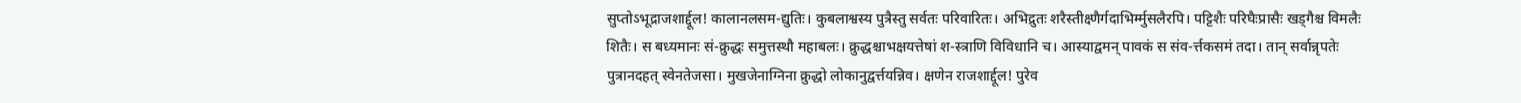सुप्तोऽभूद्राजशार्द्दूल! कालानलसम-द्युतिः। कुबलाश्वस्य पुत्रैस्तु सर्वतः परिवारितः। अभिद्रुतः शरैस्तीक्ष्णैर्गदाभिर्म्मुसलैरपि। पट्टिशैः परिघैःप्रासैः खड्गैश्च विमलैः शितैः। स बध्यमानः सं-क्रुद्धः समुत्तस्थौ महाबलः। क्रुद्धश्चाभक्षयत्तेषां श-स्त्राणि विविधानि च। आस्याद्वमन् पावकं स संव-र्त्तकसमं तदा। तान् सर्वान्नृपतेः पुत्रानदहत् स्वेनतेजसा। मुखजेनाग्निना क्रुद्धो लोकानुद्वर्त्तयन्निव। क्षणेन राजशार्द्दूल! पुरेव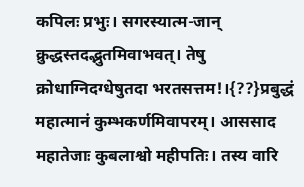कपिलः प्रभुः। सगरस्यात्म-जान् क्रुद्धस्तदद्भुतमिवाभवत्। तेषु क्रोधाग्निदग्धेषुतदा भरतसत्तम!।{??}प्रबुद्धं महात्मानं कुम्भकर्णमिवापरम्। आससाद महातेजाः कुबलाश्वो महीपतिः। तस्य वारि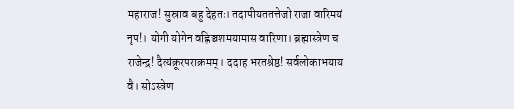महाराज! सुस्राव बहु देहतः। तदापीयततत्तेजो राजा वारिमयं नृप!। योगी योगेन वह्निञ्चशमयामास वारिणा। ब्रह्मास्त्रेण च राजेन्द्र! दैत्यंक्रूरपराक्रमम्। ददाह भरतश्रेष्ठ! सर्वलोकाभयाय वै। सोऽस्त्रेण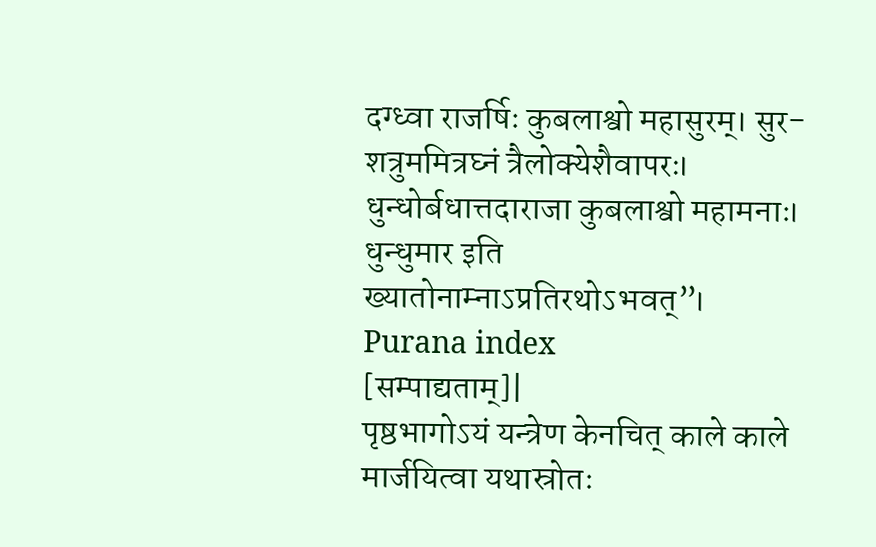दग्ध्वा राजर्षिः कुबलाश्वो महासुरम्। सुर-शत्रुममित्रघ्नं त्रैलोक्येशैवापरः। धुन्धोर्बधात्तदाराजा कुबलाश्वो महामनाः। धुन्धुमार इति ख्यातोनाम्नाऽप्रतिरथोऽभवत्”।
Purana index
[सम्पाद्यताम्]|
पृष्ठभागोऽयं यन्त्रेण केनचित् काले काले मार्जयित्वा यथास्रोतः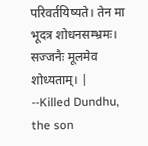परिवर्तयिष्यते। तेन मा भूदत्र शोधनसम्भ्रमः। सज्जनैः मूलमेव शोध्यताम्। |
--Killed Dundhu, the son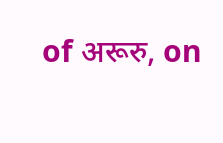of अरूरु, on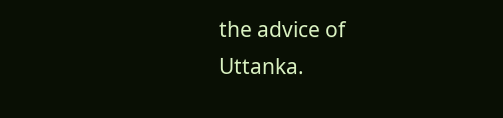the advice of Uttanka.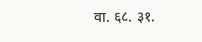वा. ६८. ३१.